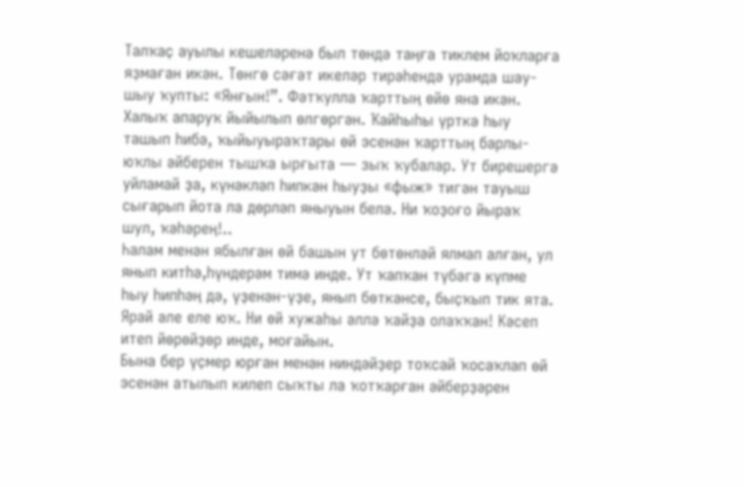Талҡаҫ ауылы кешеләренә был төндә таңға тиклем йоҡларға яҙмаған икән. Төнгө сәғәт икеләр тирәһендә урамда шау-шыу ҡупты: «Янғын!”. Фәтҡулла ҡарттың өйө яна икән. Халыҡ апаруҡ йыйылып өлгөргән. Ҡайһыһы үрткә һыу ташып һибә, ҡыйыуыраҡтары өй эсенән ҡарттың барлы-юҡлы әйберен тышҡа ырғыта — зыҡ ҡубалар. Ут бирешергә уйламай ҙа, күнәкләп һипкән һыуҙы «фыж» тигән тауыш сығарып йота ла дөрләп яныуын белә. Ни ҡоҙоғо йыраҡ шул, ҡәһәрең!..
Һалам менән ябылған өй башын ут бөтөнләй ялмап алған, ул янып китһә,һүндерәм тимә инде. Ут ҡапҡан түбәгә күпме һыу һипһәң дә, үҙенән-үҙе, янып бөткәнсе, быҫҡып тик ята. Ярай әле еле юҡ. Ни өй хужаһы әллә ҡайҙа олаҡҡан! Кәсеп итеп йөрөйҙөр инде, моғайын.
Бына бер үҫмер юрған менән ниндәйҙер тоҡсай ҡосаҡлап өй эсенән атылып килеп сыҡты ла ҡотҡарған әйберҙәрен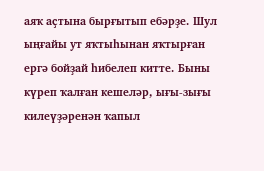аяҡ аҫтына бырғытып ебәрҙе. Шул ыңғайы ут яҡтыһынан яҡтырған ергә бойҙай һибелеп китте. Быны күреп ҡалған кешеләр, ығы-зығы килеүҙәренән ҡапыл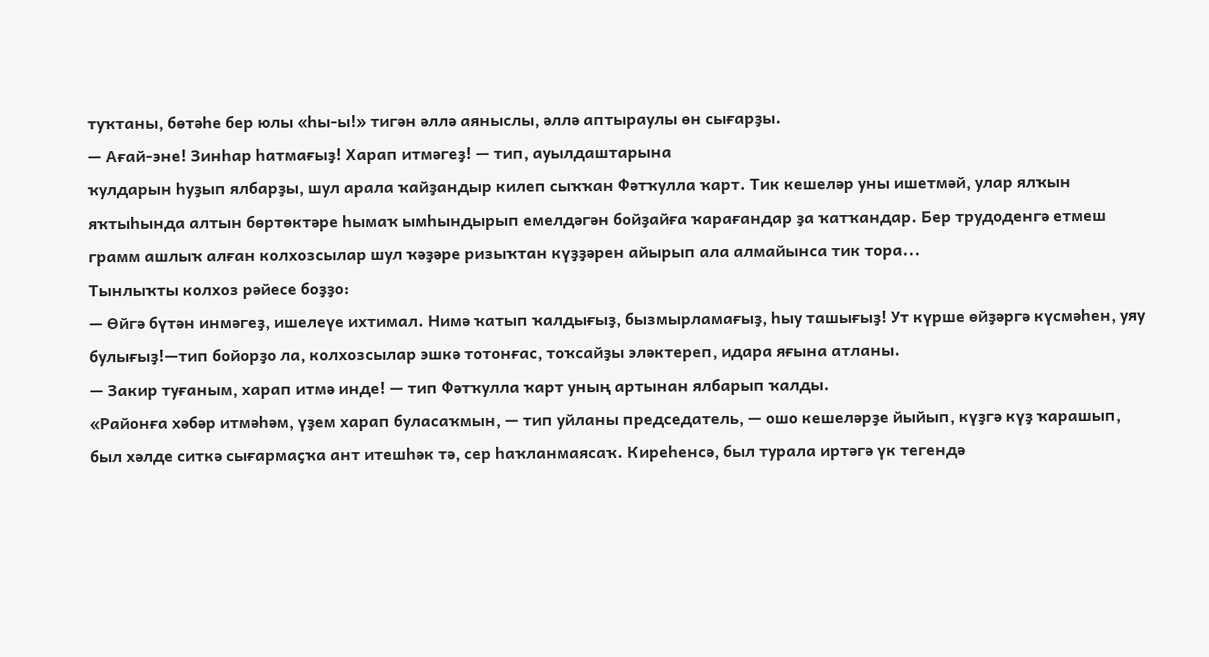туҡтаны, бөтәһе бер юлы «һы-ы!» тигән әллә аяныслы, әллә аптыраулы өн сығарҙы.
— Ағай-эне! Зинһар һатмағыҙ! Харап итмәгеҙ! — тип, ауылдаштарына
ҡулдарын һуҙып ялбарҙы, шул арала ҡайҙандыр килеп сыҡҡан Фәтҡулла ҡарт. Тик кешеләр уны ишетмәй, улар ялҡын яҡтыһында алтын бөртөктәре һымаҡ ымһындырып емелдәгән бойҙайға ҡарағандар ҙа ҡатҡандар. Бер трудоденгә етмеш грамм ашлыҡ алған колхозсылар шул ҡәҙәре ризыҡтан күҙҙәрен айырып ала алмайынса тик тора...
Тынлыҡты колхоз рәйесе боҙҙо:
— Өйгә бүтән инмәгеҙ, ишелеүе ихтимал. Нимә ҡатып ҡалдығыҙ, бызмырламағыҙ, һыу ташығыҙ! Ут күрше өйҙәргә күсмәһен, уяу булығыҙ!—тип бойорҙо ла, колхозсылар эшкә тотонғас, тоҡсайҙы эләктереп, идара яғына атланы.
— Закир туғаным, харап итмә инде! — тип Фәтҡулла ҡарт уның артынан ялбарып ҡалды.
«Районға хәбәр итмәһәм, үҙем харап буласаҡмын, — тип уйланы председатель, — ошо кешеләрҙе йыйып, күҙгә күҙ ҡарашып, был хәлде ситкә сығармаҫҡа ант итешһәк тә, сер һаҡланмаясаҡ. Киреһенсә, был турала иртәгә үк тегендә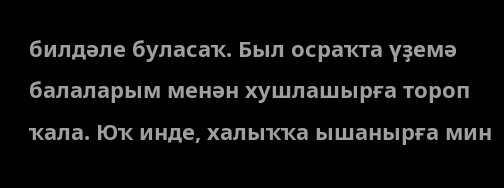билдәле буласаҡ. Был осраҡта үҙемә балаларым менән хушлашырға тороп ҡала. Юҡ инде, халыҡҡа ышанырға мин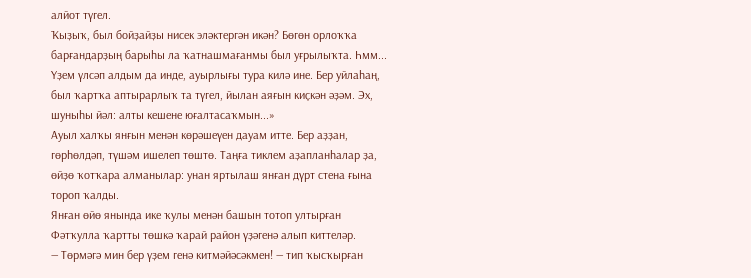алйот түгел.
Ҡыҙыҡ, был бойҙайҙы нисек эләктергән икән? Бөгөн орлоҡҡа барғандарҙың барыһы ла ҡатнашмағанмы был уғрылыҡта. Һмм... Үҙем үлсәп алдым да инде, ауырлығы тура килә ине. Бер уйлаһаң, был ҡартҡа аптырарлыҡ та түгел, йылан аяғын киҫкән әҙәм. Эх, шуныһы йәл: алты кешене юғалтасаҡмын...»
Ауыл халҡы янғын менән көрәшеүен дауам итте. Бер аҙҙан, гөрһөлдәп, түшәм ишелеп төштө. Таңға тиклем аҙапланһалар ҙа, өйҙө ҡотҡара алманылар: унан яртылаш янған дүрт стена ғына тороп ҡалды.
Янған өйө янында ике ҡулы менән башын тотоп ултырған Фәтҡулла ҡартты төшкә ҡарай район үҙәгенә алып киттеләр.
— Төрмәгә мин бер үҙем генә китмәйәсәкмен! — тип ҡысҡырған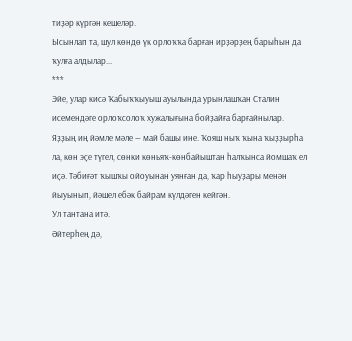тиҙәр күргән кешеләр.
Ысынлап та, шул көндө үк орлоҡҡа барған ирҙәрҙең барыһын да ҡулға алдылар...
***
Эйе, улар кисә Ҡабыҡҡыуыш ауылында урынлашҡан Сталин исемендәге орлоҡсолоҡ хужалығына бойҙайға барғайнылар.
Яҙҙың иң йәмле мәле — май башы ине. Ҡояш ныҡ ҡына ҡыҙҙырһа ла, көн эҫе түгел, сөнки көньяҡ-көнбайыштан һалҡынса йомшаҡ ел иҫә. Тәбиғәт ҡышҡы ойоуынан уянған да, ҡар һыуҙары менән йыуынып, йәшел ебәк байрам күлдәген кейгән.
Ул тантана итә.
Әйтерһең дә,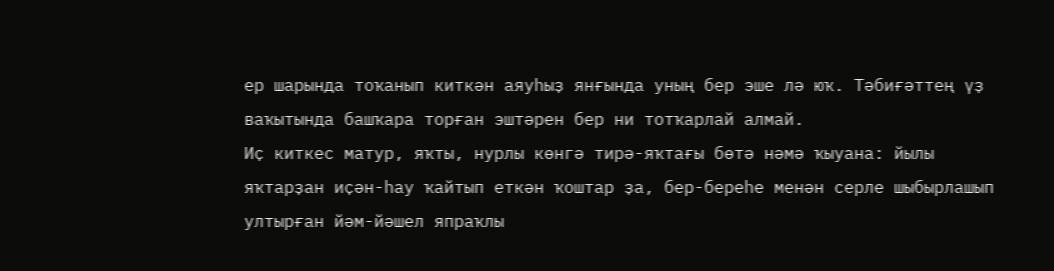ер шарында тоҡанып киткән аяуһыҙ янғында уның бер эше лә юҡ. Тәбиғәттең үҙ ваҡытында башҡара торған эштәрен бер ни тотҡарлай алмай.
Иҫ киткес матур, яҡты, нурлы көнгә тирә-яҡтағы бөтә нәмә ҡыуана: йылы яҡтарҙан иҫән-һау ҡайтып еткән ҡоштар ҙа, бер-береһе менән серле шыбырлашып ултырған йәм-йәшел япраҡлы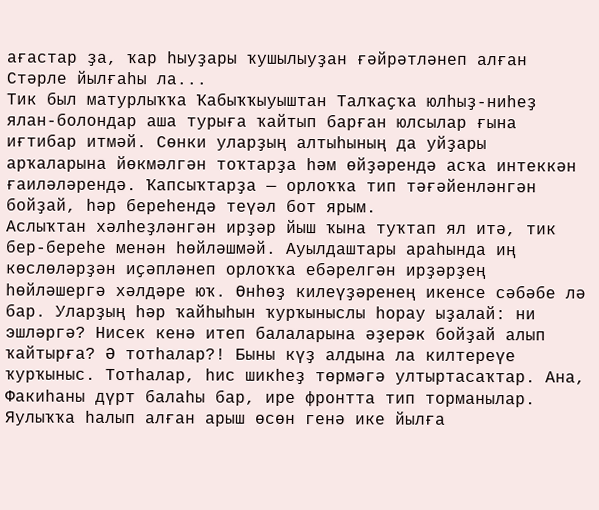ағастар ҙа, ҡар һыуҙары ҡушылыуҙан ғәйрәтләнеп алған Стәрле йылғаһы ла...
Тик был матурлыҡҡа Ҡабыҡҡыуыштан Талҡаҫҡа юлһыҙ-ниһеҙ ялан-болондар аша турыға ҡайтып барған юлсылар ғына иғтибар итмәй. Сөнки уларҙың алтыһының да уйҙары арҡаларына йөкмәлгән тоҡтарҙа һәм өйҙәрендә асҡа интеккән ғаиләләрендә. Ҡапсыҡтарҙа — орлоҡҡа тип тәғәйенләнгән бойҙай, һәр береһендә теүәл бот ярым.
Аслыҡтан хәлһеҙләнгән ирҙәр йыш ҡына туҡтап ял итә, тик бер-береһе менән һөйләшмәй. Ауылдаштары араһында иң көслөләрҙән иҫәпләнеп орлоҡҡа ебәрелгән ирҙәрҙең һөйләшергә хәлдәре юҡ. Өнһөҙ килеүҙәренең икенсе сәбәбе лә бар. Уларҙың һәр ҡайһыһын ҡурҡыныслы һорау ыҙалай: ни эшләргә? Нисек кенә итеп балаларына әҙерәк бойҙай алып ҡайтырға? Ә тотһалар?! Быны күҙ алдына ла килтереүе ҡурҡыныс. Тотһалар, һис шикһеҙ төрмәгә ултыртасаҡтар. Ана, Факиһаны дүрт балаһы бар, ире фронтта тип торманылар. Яулыҡҡа һалып алған арыш өсөн генә ике йылға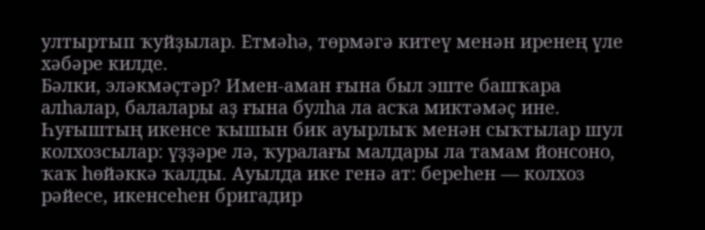ултыртып ҡуйҙылар. Етмәһә, төрмәгә китеү менән иренең үле хәбәре килде.
Бәлки, эләкмәҫтәр? Имен-аман ғына был эште башҡара алһалар, балалары аҙ ғына булһа ла асҡа миктәмәҫ ине.
Һуғыштың икенсе ҡышын бик ауырлыҡ менән сыҡтылар шул колхозсылар: үҙҙәре лә, ҡуралағы малдары ла тамам йонсоно, ҡаҡ һөйәккә ҡалды. Ауылда ике генә ат: береһен — колхоз рәйесе, икенсеһен бригадир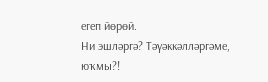егеп йөрөй.
Ни эшләргә? Тәүәккәлләргәме, юҡмы?!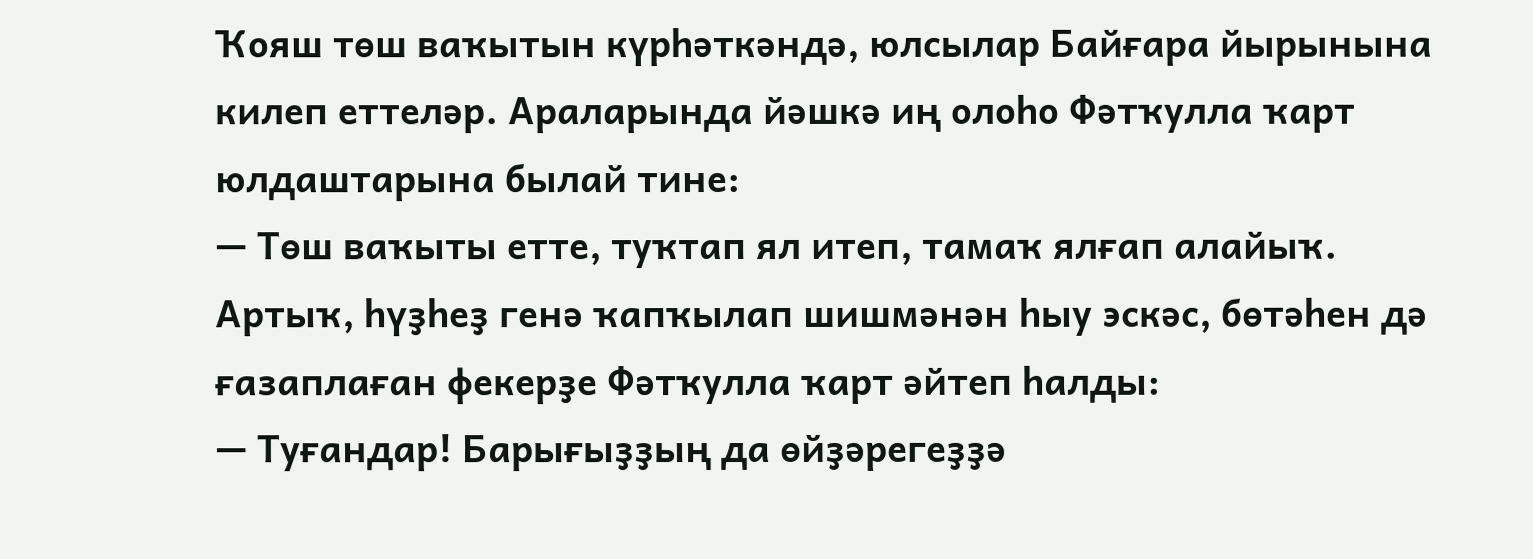Ҡояш төш ваҡытын күрһәткәндә, юлсылар Байғара йырынына килеп еттеләр. Араларында йәшкә иң олоһо Фәтҡулла ҡарт юлдаштарына былай тине:
— Төш ваҡыты етте, туҡтап ял итеп, тамаҡ ялғап алайыҡ.
Артыҡ, һүҙһеҙ генә ҡапҡылап шишмәнән һыу эскәс, бөтәһен дә ғазаплаған фекерҙе Фәтҡулла ҡарт әйтеп һалды:
— Туғандар! Барығыҙҙың да өйҙәрегеҙҙә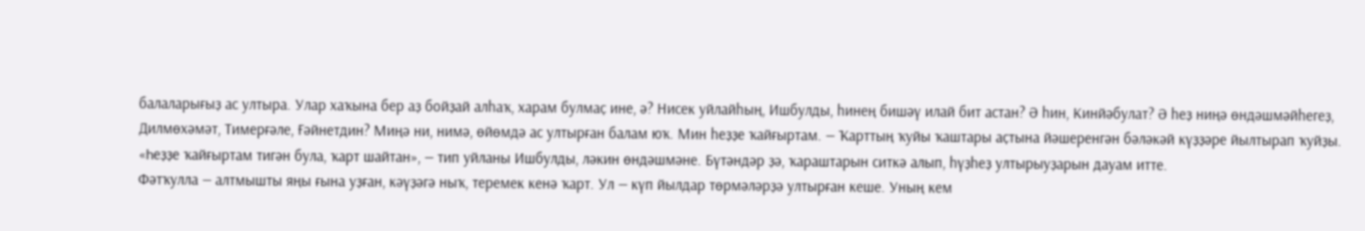балаларығыҙ ас ултыра. Улар хаҡына бер аҙ бойҙай алһаҡ, харам булмаҫ ине, ә? Нисек уйлайһың, Ишбулды, һинең бишәү илай бит астан? Ә һин, Кинйәбулат? Ә һеҙ ниңә өндәшмәйһегеҙ, Дилмөхәмәт, Тимерғәле, Ғәйнетдин? Миңә ни, нимә, өйөмдә ас ултырған балам юҡ. Мин һеҙҙе ҡайғыртам. — Ҡарттың ҡуйы ҡаштары аҫтына йәшеренгән бәләкәй күҙҙәре йылтырап ҡуйҙы.
«Һеҙҙе ҡайғыртам тигән була, ҡарт шайтан», — тип уйланы Ишбулды, ләкин өндәшмәне. Бүтәндәр ҙә, ҡараштарын ситкә алып, һүҙһеҙ ултырыуҙарын дауам итте.
Фәтҡулла — алтмышты яңы ғына уҙған, кәүҙәгә ныҡ, теремек кенә ҡарт. Ул — күп йылдар төрмәләрҙә ултырған кеше. Уның кем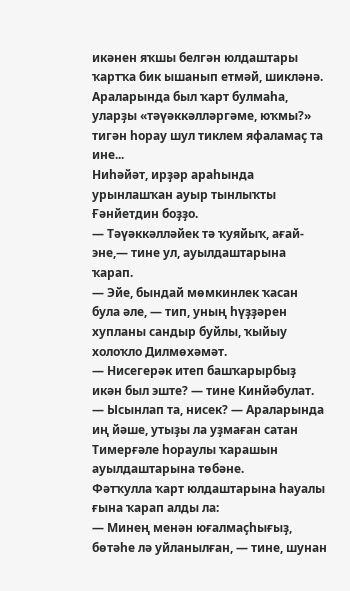икәнен яҡшы белгән юлдаштары ҡартҡа бик ышанып етмәй, шикләнә. Араларында был ҡарт булмаһа, уларҙы «тәүәккәлләргәме, юҡмы?» тигән һорау шул тиклем яфаламаҫ та ине...
Ниһәйәт, ирҙәр араһында урынлашҡан ауыр тынлыҡты Ғәнйетдин боҙҙо.
— Тәүәккәлләйек тә ҡуяйыҡ, ағай-эне,— тине ул, ауылдаштарына ҡарап.
— Эйе, бындай мөмкинлек ҡасан була әле, — тип, уның һүҙҙәрен хупланы сандыр буйлы, ҡыйыу холоҡло Дилмөхәмәт.
— Нисегерәк итеп башҡарырбыҙ икән был эште? — тине Кинйәбулат.
— Ысынлап та, нисек? — Араларында иң йәше, утыҙы ла уҙмаған сатан Тимерғәле һораулы ҡарашын ауылдаштарына төбәне.
Фәтҡулла ҡарт юлдаштарына һауалы ғына ҡарап алды ла:
— Минең менән юғалмаҫһығыҙ, бөтәһе лә уйланылған, — тине, шунан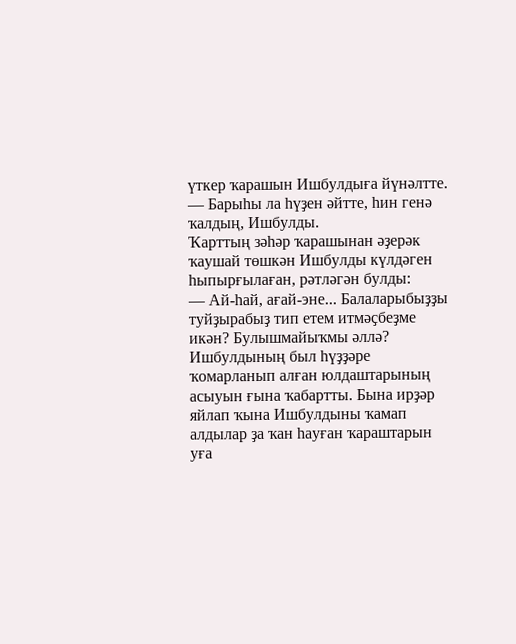үткер ҡарашын Ишбулдыға йүнәлтте. — Барыһы ла һүҙен әйтте, һин генә ҡалдың, Ишбулды.
Ҡарттың зәһәр ҡарашынан әҙерәк ҡаушай төшкән Ишбулды күлдәген һыпырғылаған, рәтләгән булды:
— Ай-һай, ағай-эне... Балаларыбыҙҙы туйҙырабыҙ тип етем итмәҫбеҙме икән? Булышмайыҡмы әллә?
Ишбулдының был һүҙҙәре ҡомарланып алған юлдаштарының асыуын ғына ҡабартты. Бына ирҙәр яйлап ҡына Ишбулдыны ҡамап алдылар ҙа ҡан һауған ҡараштарын уға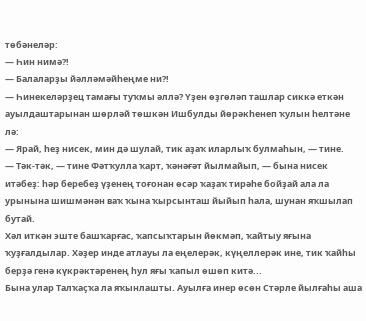төбәнеләр:
— Һин нимә?!
— Балаларҙы йәлләмәйһеңме ни?!
— Һинекеләрҙец тамағы туҡмы әллә? Үҙен өҙгөләп ташлар сиккә еткән ауылдаштарынан шөрләй төшкән Ишбулды йөрәкһенеп ҡулын һелтәне лә:
— Ярай, һеҙ нисек, мин дә шулай, тик аҙаҡ иларлыҡ булмаһын, — тине.
— Тәк-тәк, — тине Фәтҡулла ҡарт, ҡәнәғәт йылмайып, — бына нисек итәбеҙ: һәр беребеҙ үҙенең тоғонан өсәр ҡаҙаҡ тирәһе бойҙай ала ла урынына шишмәнән ваҡ ҡына ҡырсынташ йыйып һала, шунан яҡшылап бутай.
Хәл иткән эште башҡарғас, ҡапсыҡтарын йөкмәп, ҡайтыу яғына ҡуҙғалдылар. Хәҙер инде атлауы ла еңелерәк, күңеллерәк ине, тик ҡайһы берҙә генә күкрәктәренең һул яғы ҡапыл өшөп китә...
Бына улар Талҡаҫҡа ла яҡынлашты. Ауылға инер өсөн Стәрле йылғаһы аша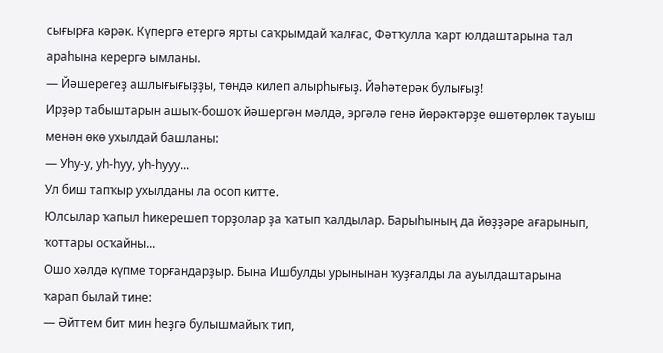сығырға кәрәк. Күпергә етергә ярты саҡрымдай ҡалғас, Фәтҡулла ҡарт юлдаштарына тал араһына керергә ымланы.
— Йәшерегеҙ ашлығығыҙҙы, төндә килеп алырһығыҙ. Йәһәтерәк булығыҙ!
Ирҙәр табыштарын ашыҡ-бошоҡ йәшергән мәлдә, эргәлә генә йөрәктәрҙе өшөтөрлөк тауыш менән өкө ухылдай башланы:
— Уһу-у, уһ-һуу, уһ-һууу...
Ул биш тапҡыр ухылданы ла осоп китте.
Юлсылар ҡапыл һикерешеп торҙолар ҙа ҡатып ҡалдылар. Барыһының да йөҙҙәре ағарынып, ҡоттары осҡайны...
Ошо хәлдә күпме торғандарҙыр. Бына Ишбулды урынынан ҡуҙғалды ла ауылдаштарына ҡарап былай тине:
— Әйттем бит мин һеҙгә булышмайыҡ тип,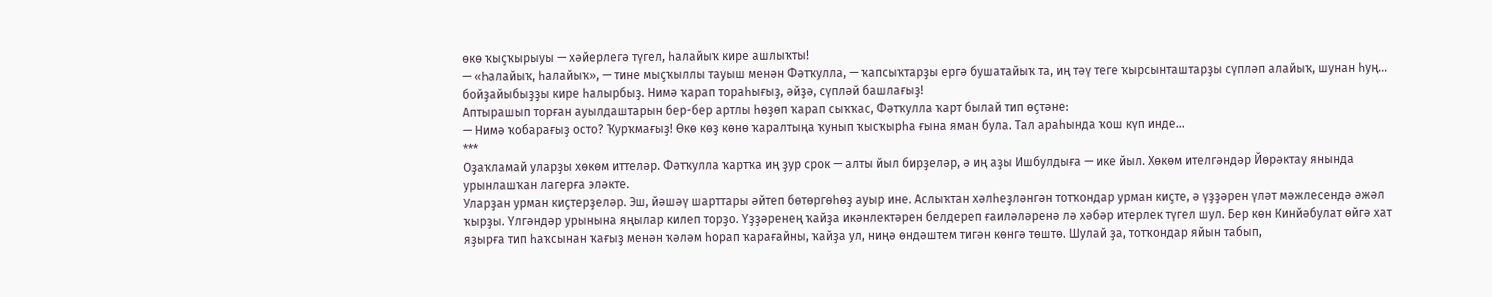өкө ҡыҫҡырыуы — хәйерлегә түгел, һалайыҡ кире ашлыҡты!
— «Һалайыҡ, һалайыҡ», — тине мыҫҡыллы тауыш менән Фәтҡулла, — ҡапсыҡтарҙы ергә бушатайыҡ та, иң тәү теге ҡырсынташтарҙы сүпләп алайыҡ, шунан һуң... бойҙайыбыҙҙы кире һалырбыҙ. Нимә ҡарап тораһығыҙ, әйҙә, сүпләй башлағыҙ!
Аптырашып торған ауылдаштарын бер-бер артлы һөҙөп ҡарап сыҡҡас, Фәтҡулла ҡарт былай тип өҫтәне:
— Нимә ҡобарағыҙ осто? Ҡурҡмағыҙ! Өкө көҙ көнө ҡаралтыңа ҡунып ҡысҡырһа ғына яман була. Тал араһында ҡош күп инде...
***
Оҙаҡламай уларҙы хөкөм иттеләр. Фәтҡулла ҡартҡа иң ҙур срок — алты йыл бирҙеләр, ә иң аҙы Ишбулдыға — ике йыл. Хөкөм ителгәндәр Йөрәктау янында урынлашҡан лагерға эләкте.
Уларҙан урман киҫтерҙеләр. Эш, йәшәү шарттары әйтеп бөтөргөһөҙ ауыр ине. Аслыҡтан хәлһеҙләнгән тотҡондар урман киҫте, ә үҙҙәрен үләт мәжлесендә әжәл ҡырҙы. Үлгәндәр урынына яңылар килеп торҙо. Үҙҙәренең ҡайҙа икәнлектәрен белдереп ғаиләләренә лә хәбәр итерлек түгел шул. Бер көн Кинйәбулат өйгә хат яҙырға тип һаҡсынан ҡағыҙ менән ҡәләм һорап ҡарағайны, ҡайҙа ул, ниңә өндәштем тигән көнгә төштө. Шулай ҙа, тотҡондар яйын табып,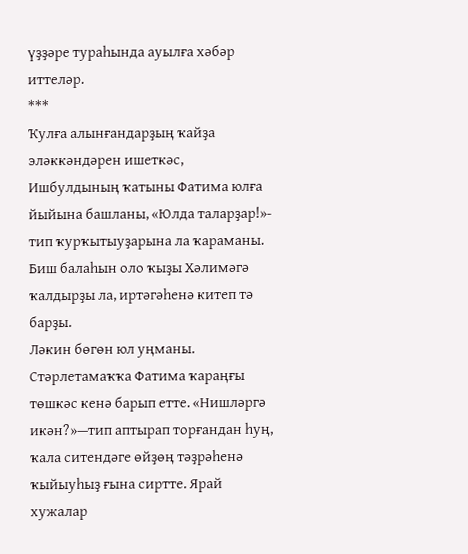үҙҙәре тураһында ауылға хәбәр иттеләр.
***
Ҡулға алынғандарҙың ҡайҙа эләккәндәрен ишеткәс, Ишбулдының ҡатыны Фатима юлға йыйына башланы, «Юлда таларҙар!»- тип ҡурҡытыуҙарына ла ҡараманы. Биш балаһын оло ҡыҙы Хәлимәгә ҡалдырҙы ла, иртәгәһенә китеп тә барҙы.
Ләкин бөгөн юл уңманы. Стәрлетамаҡҡа Фатима ҡараңғы төшкәс кенә барып етте. «Нишләргә икән?»—тип аптырап торғандан һуң, ҡала ситендәге өйҙөң тәҙрәһенә ҡыйыуһыҙ ғына сиртте. Ярай хужалар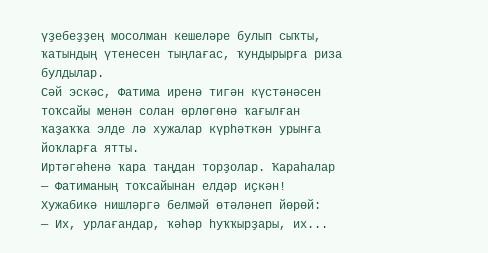үҙебеҙҙең мосолман кешеләре булып сыҡты, ҡатындың үтенесен тыңлағас, ҡундырырға риза булдылар.
Сәй эскәс, Фатима иренә тигән күстәнәсен тоҡсайы менән солан өрлөгөнә ҡағылған ҡаҙаҡҡа элде лә хужалар күрһәткән урынға йоҡларға ятты.
Иртәгәһенә ҡара таңдан торҙолар. Ҡараһалар — Фатиманың тоҡсайынан елдәр иҫкән! Хужабикә нишләргә белмәй өтәләнеп йөрөй:
— Их, урлағандар, ҡәһәр һуҡҡырҙары, их...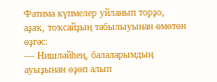Фатима күпмелер уйланып торҙо, аҙаҡ, тоҡсайҙың табылыуынан өмөтөн өҙгәс:
— Нишләйһең, балаларымдың ауыҙынан өҙөп алып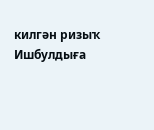килгән ризыҡ Ишбулдыға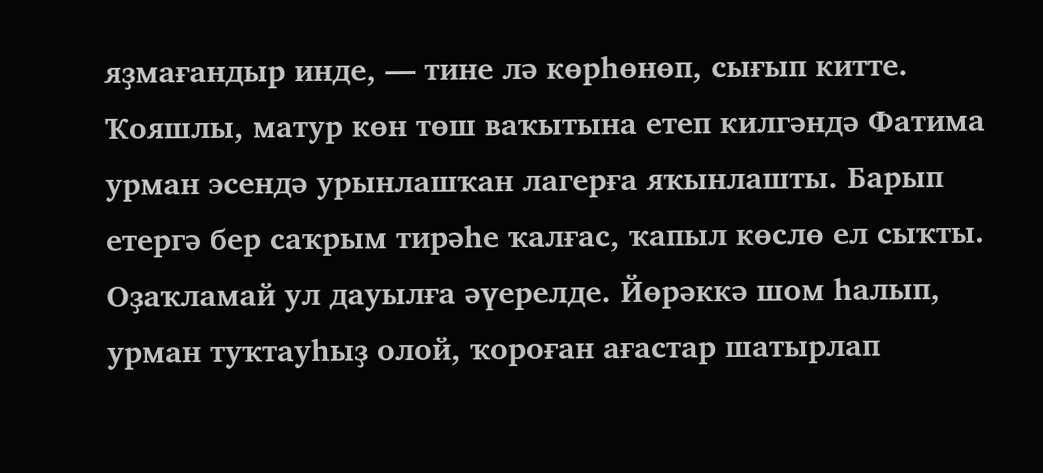яҙмағандыр инде, — тине лә көрһөнөп, сығып китте.
Ҡояшлы, матур көн төш ваҡытына етеп килгәндә Фатима урман эсендә урынлашҡан лагерға яҡынлашты. Барып етергә бер саҡрым тирәһе ҡалғас, ҡапыл көслө ел сыҡты. Оҙаҡламай ул дауылға әүерелде. Йөрәккә шом һалып, урман туҡтауһыҙ олой, ҡороған ағастар шатырлап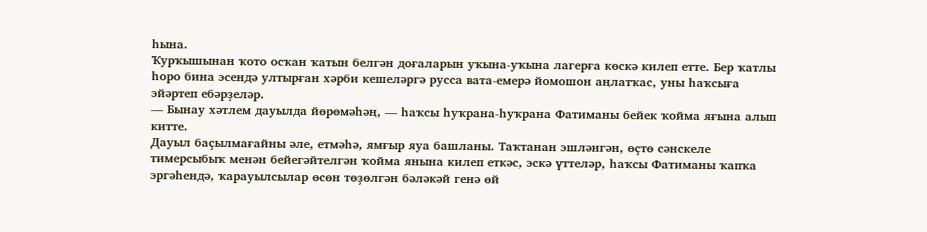һына.
Ҡурҡышынан ҡото осҡан ҡатын белгән доғаларын уҡына-уҡына лагерға көскә килеп етте. Бер ҡатлы һоро бина эсендә ултырған хәрби кешеләргә русса вата-емерә йомошон аңлатҡас, уны һаҡсыға эйәртеп ебәрҙеләр.
— Бынау хәтлем дауылда йөрөмәһәң, — һаҡсы һуҡрана-һуҡрана Фатиманы бейек ҡойма яғына алып китте.
Дауыл баҫылмағайны әле, етмәһә, ямғыр яуа башланы. Таҡтанан эшләнгән, өҫтө сәнскеле тимерсыбыҡ менән бейегәйтелгән ҡойма янына килеп еткәс, эскә үттеләр, һаҡсы Фатиманы ҡапҡа эргәһендә, ҡарауылсылар өсөн төҙөлгән бәләкәй генә өй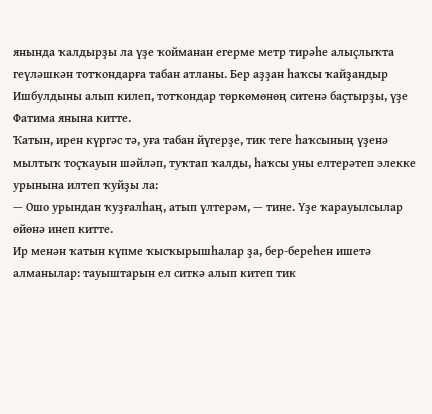янында ҡалдырҙы ла үҙе ҡойманан егерме метр тирәһе алыҫлыҡта геүләшкән тотҡондарға табан атланы. Бер аҙҙан һаҡсы ҡайҙандыр Ишбулдыны алып килеп, тотҡондар төркөмөнөң ситенә баҫтырҙы, үҙе Фатима янына китте.
Ҡатын, ирен күргәс тә, уға табан йүгерҙе, тик теге һаҡсының үҙенә мылтыҡ тоҫҡауын шәйләп, туҡтап ҡалды, һаҡсы уны елтерәтеп элекке урынына илтеп ҡуйҙы ла:
— Ошо урындан ҡуҙғалһаң, атып үлтерәм, — тине. Үҙе ҡарауылсылар өйөнә инеп китте.
Ир менән ҡатын күпме ҡысҡырышһалар ҙа, бер-береһен ишетә алманылар: тауыштарын ел ситкә алып китеп тик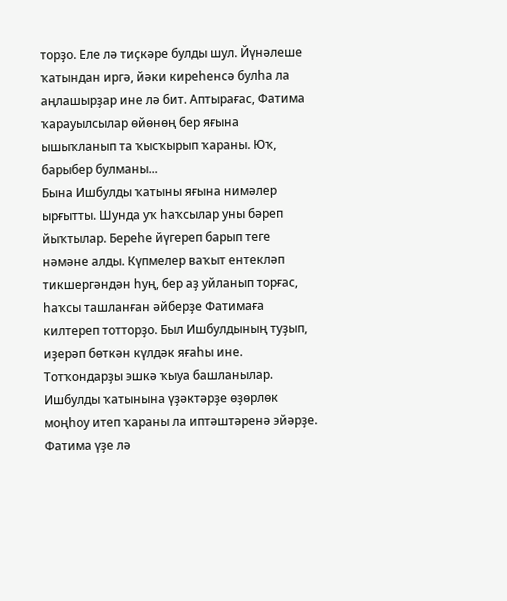торҙо. Еле лә тиҫкәре булды шул. Йүнәлеше ҡатындан иргә, йәки киреһенсә булһа ла аңлашырҙар ине лә бит. Аптырағас, Фатима ҡарауылсылар өйөнөң бер яғына ышыҡланып та ҡысҡырып ҡараны. Юҡ, барыбер булманы...
Бына Ишбулды ҡатыны яғына нимәлер ырғытты. Шунда уҡ һаҡсылар уны бәреп йыҡтылар. Береһе йүгереп барып теге нәмәне алды. Күпмелер ваҡыт ентекләп тикшергәндән һуң, бер аҙ уйланып торғас, һаҡсы ташланған әйберҙе Фатимаға килтереп тотторҙо. Был Ишбулдының туҙып, иҙерәп бөткән күлдәк яғаһы ине.
Тотҡондарҙы эшкә ҡыуа башланылар. Ишбулды ҡатынына үҙәктәрҙе өҙөрлөк моңһоу итеп ҡараны ла иптәштәренә эйәрҙе.
Фатима үҙе лә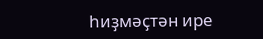һиҙмәҫтән ире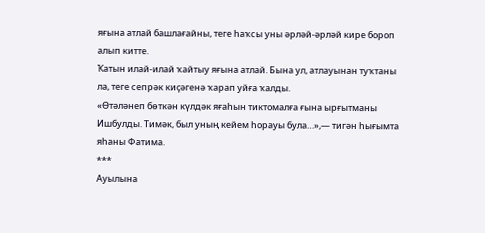яғына атлай башлағайны, теге һаҡсы уны әрләй-әрләй кире бороп алып китте.
Ҡатын илай-илай ҡайтыу яғына атлай. Бына ул, атлауынан туҡтаны ла, теге сепрәк киҫәгенә ҡарап уйға ҡалды.
«Өтәләнеп бөткән күлдәк яғаһын тиктомалға ғына ырғытманы Ишбулды. Тимәк, был уның кейем һорауы була…»,— тигән һығымта яһаны Фатима.
***
Ауылына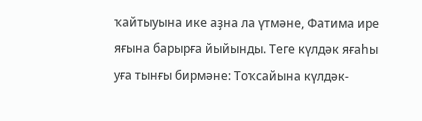ҡайтыуына ике аҙна ла үтмәне, Фатима ире яғына барырға йыйынды. Теге күлдәк яғаһы уға тынғы бирмәне: Тоҡсайына күлдәк-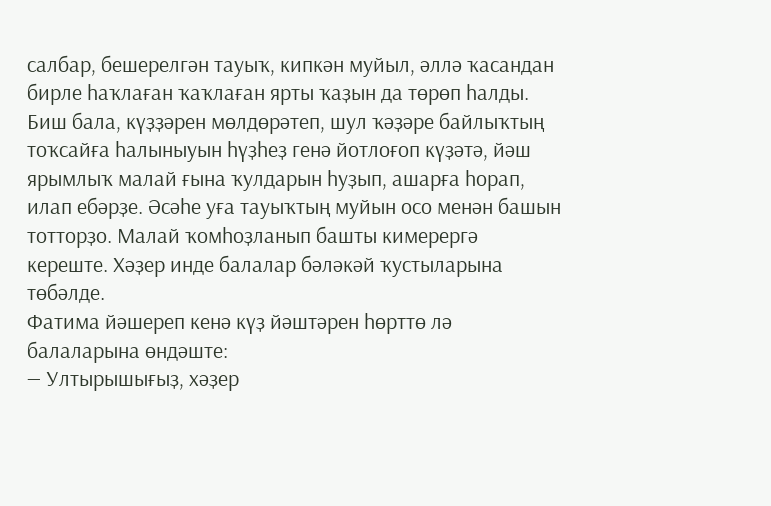салбар, бешерелгән тауыҡ, кипкән муйыл, әллә ҡасандан бирле һаҡлаған ҡаҡлаған ярты ҡаҙын да төрөп һалды. Биш бала, күҙҙәрен мөлдөрәтеп, шул ҡәҙәре байлыҡтың тоҡсайға һалыныуын һүҙһеҙ генә йотлоғоп күҙәтә, йәш ярымлыҡ малай ғына ҡулдарын һуҙып, ашарға һорап, илап ебәрҙе. Әсәһе уға тауыҡтың муйын осо менән башын тотторҙо. Малай ҡомһоҙланып башты кимерергә кереште. Хәҙер инде балалар бәләкәй ҡустыларына төбәлде.
Фатима йәшереп кенә күҙ йәштәрен һөрттө лә балаларына өндәште:
— Ултырышығыҙ, хәҙер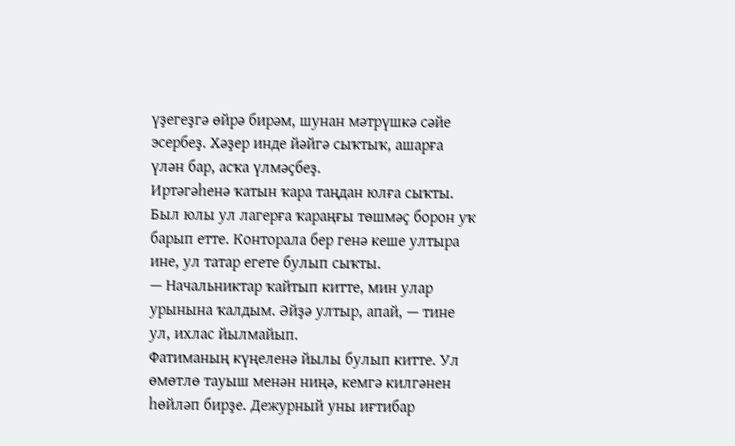үҙегеҙгә өйрә бирәм, шунан мәтрүшкә сәйе эсербеҙ. Хәҙер инде йәйгә сыҡтыҡ, ашарға үлән бар, асҡа үлмәҫбеҙ.
Иртәгәһенә ҡатын ҡара таңдан юлға сыҡты. Был юлы ул лагерға ҡараңғы төшмәҫ борон уҡ барып етте. Конторала бер генә кеше ултыра ине, ул татар егете булып сыҡты.
— Начальниктар ҡайтып китте, мин улар урынына ҡалдым. Әйҙә ултыр, апай, — тине ул, ихлас йылмайып.
Фатиманың күңеленә йылы булып китте. Ул өмөтлө тауыш менән ниңә, кемгә килгәнен һөйләп бирҙе. Дежурный уны иғтибар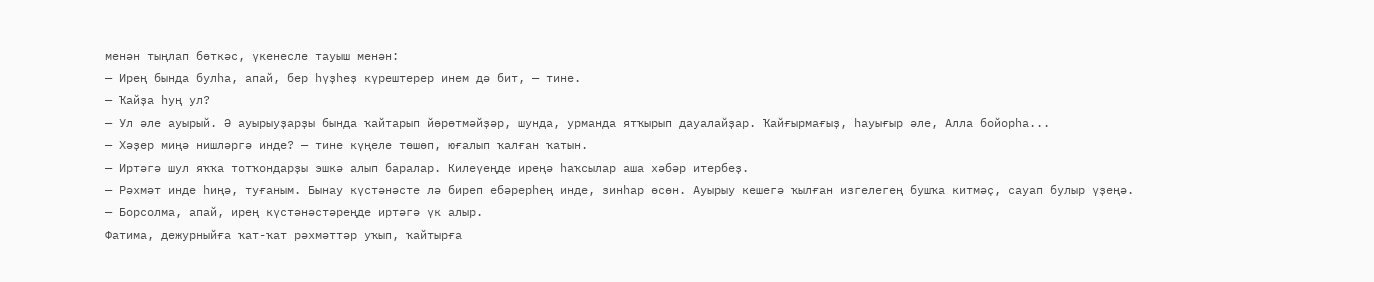менән тыңлап бөткәс, үкенесле тауыш менән:
— Ирең бында булһа, апай, бер һүҙһеҙ күрештерер инем дә бит, — тине.
— Ҡайҙа һуң ул?
— Ул әле ауырый. Ә ауырыуҙарҙы бында ҡайтарып йөрөтмәйҙәр, шунда, урманда ятҡырып дауалайҙар. Ҡайғырмағыҙ, һауығыр әле, Алла бойорһа...
— Хәҙер миңә нишләргә инде? — тине күңеле төшөп, юғалып ҡалған ҡатын.
— Иртәгә шул яҡҡа тотҡондарҙы эшкә алып баралар. Килеүеңде иреңә һаҡсылар аша хәбәр итербеҙ.
— Рәхмәт инде һиңә, туғаным. Бынау күстәнәсте лә биреп ебәрерһең инде, зинһар өсөн. Ауырыу кешегә ҡылған изгелегең бушҡа китмәҫ, сауап булыр үҙеңә.
— Борсолма, апай, ирең күстәнәстәреңде иртәгә үк алыр.
Фатима, дежурныйға ҡат-ҡат рәхмәттәр уҡып, ҡайтырға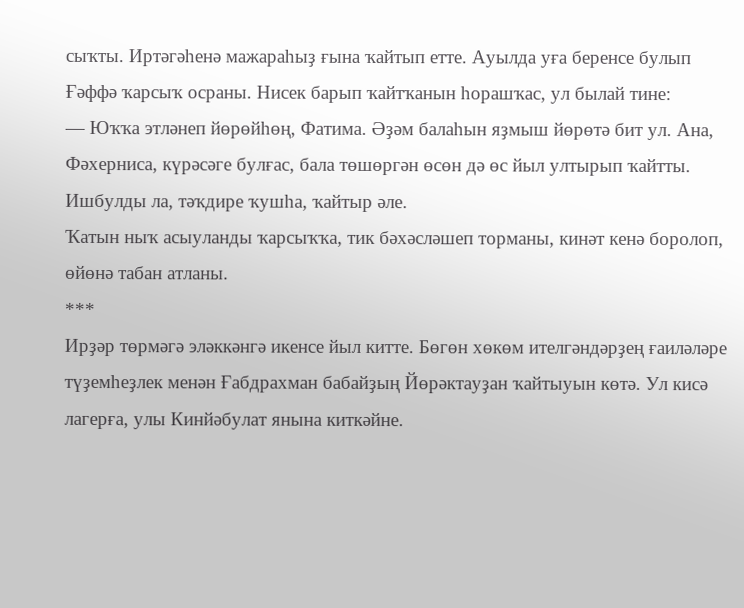сыҡты. Иртәгәһенә мажараһыҙ ғына ҡайтып етте. Ауылда уға беренсе булып Ғәффә ҡарсыҡ осраны. Нисек барып ҡайтҡанын һорашҡас, ул былай тине:
— Юҡҡа этләнеп йөрөйһөң, Фатима. Әҙәм балаһын яҙмыш йөрөтә бит ул. Ана, Фәхерниса, күрәсәге булғас, бала төшөргән өсөн дә өс йыл ултырып ҡайтты. Ишбулды ла, тәҡдире ҡушһа, ҡайтыр әле.
Ҡатын ныҡ асыуланды ҡарсыҡҡа, тик бәхәсләшеп торманы, кинәт кенә боролоп, өйөнә табан атланы.
***
Ирҙәр төрмәгә эләккәнгә икенсе йыл китте. Бөгөн хөкөм ителгәндәрҙең ғаиләләре түҙемһеҙлек менән Ғабдрахман бабайҙың Йөрәктауҙан ҡайтыуын көтә. Ул кисә лагерға, улы Кинйәбулат янына киткәйне.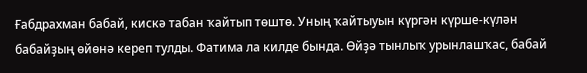Ғабдрахман бабай, кискә табан ҡайтып төштө. Уның ҡайтыуын күргән күрше-күлән бабайҙың өйөнә кереп тулды. Фатима ла килде бында. Өйҙә тынлыҡ урынлашҡас, бабай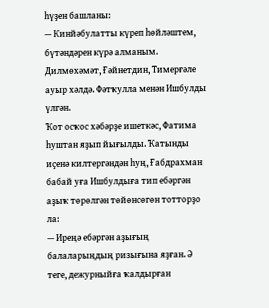һүҙен башланы:
— Кинйәбулатты күреп һөйләштем, бүтәндәрен күрә алманым. Дилмөхәмәт, Ғәйнетдин, Тимерғәле ауыр хәлдә. Фәтҡулла менән Ишбулды үлгән.
Ҡот осҡос хәбәрҙе ишеткәс, Фатима һуштан яҙып йығылды. Ҡатынды иҫенә килтергәндән һуң, Ғабдрахман бабай уға Ишбулдыға тип ебәргән аҙыҡ төрөлгән төйөнсөгөн тотторҙо ла:
— Иреңә ебәргән аҙығың балаларыңдың ризығына яҙған. Ә теге, дежурныйға ҡалдырған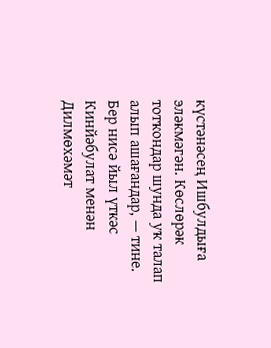күстәнәсең Ишбулдыға эләкмәгән. Көслөрәк тотҡондар шунда уҡ талап алып ашағандар, — тине.
Бер нисә йыл үткәс Кинйәбулат менән Дилмөхәмәт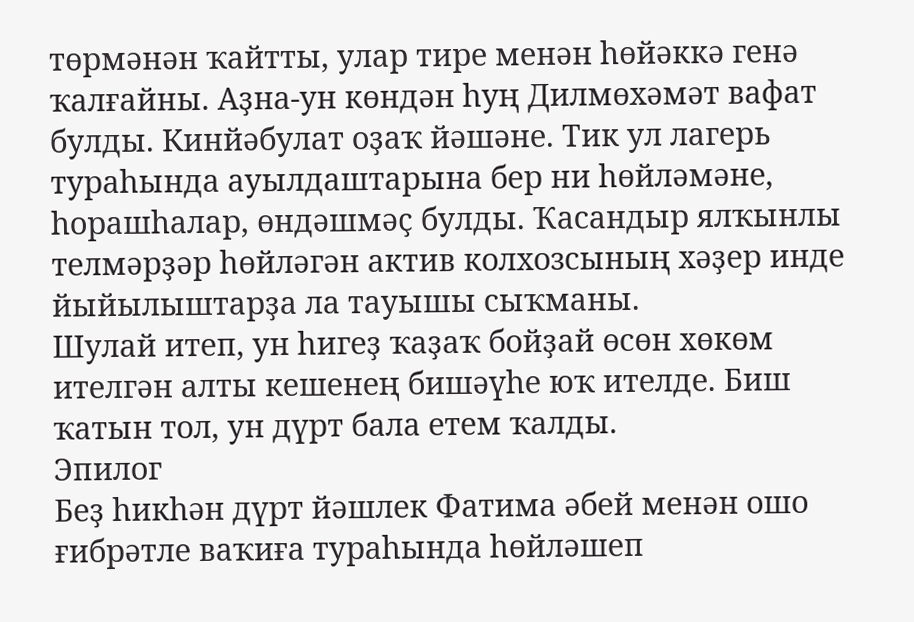төрмәнән ҡайтты, улар тире менән һөйәккә генә ҡалғайны. Аҙна-ун көндән һуң Дилмөхәмәт вафат булды. Кинйәбулат оҙаҡ йәшәне. Тик ул лагерь тураһында ауылдаштарына бер ни һөйләмәне, һорашһалар, өндәшмәҫ булды. Ҡасандыр ялҡынлы телмәрҙәр һөйләгән актив колхозсының хәҙер инде йыйылыштарҙа ла тауышы сыҡманы.
Шулай итеп, ун һигеҙ ҡаҙаҡ бойҙай өсөн хөкөм ителгән алты кешенең бишәүһе юҡ ителде. Биш ҡатын тол, ун дүрт бала етем ҡалды.
Эпилог
Беҙ һикһән дүрт йәшлек Фатима әбей менән ошо ғибрәтле ваҡиға тураһында һөйләшеп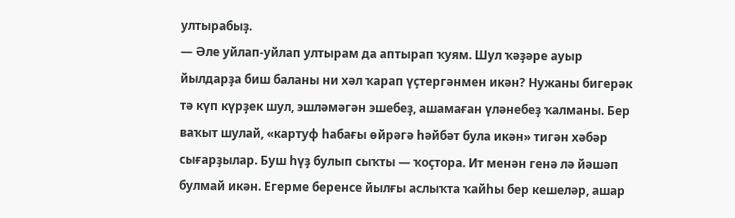ултырабыҙ.
— Әле уйлап-уйлап ултырам да аптырап ҡуям. Шул ҡәҙәре ауыр йылдарҙа биш баланы ни хәл ҡарап үҫтергәнмен икән? Нужаны бигерәк тә күп күрҙек шул, эшләмәгән эшебеҙ, ашамаған үләнебеҙ ҡалманы. Бер ваҡыт шулай, «картуф һабағы өйрәгә һәйбәт була икән» тигән хәбәр сығарҙылар. Буш һүҙ булып сыҡты — ҡоҫтора. Ит менән генә лә йәшәп булмай икән. Егерме беренсе йылғы аслыҡта ҡайһы бер кешеләр, ашар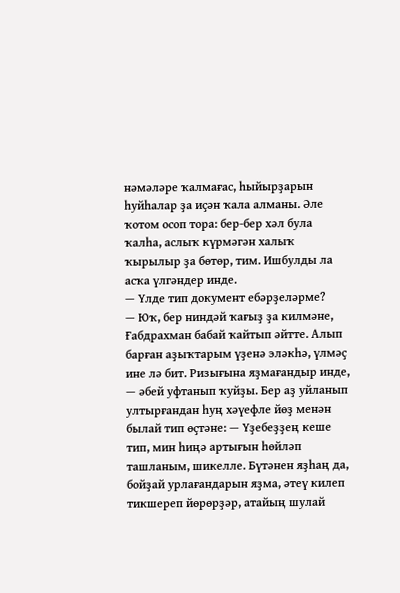нәмәләре ҡалмағас, һыйырҙарын һуйһалар ҙа иҫән ҡала алманы. Әле ҡотом осоп тора: бер-бер хәл була ҡалһа, аслыҡ күрмәгән халыҡ ҡырылыр ҙа бөтөр, тим. Ишбулды ла асҡа үлгәндер инде.
— Үлде тип документ ебәрҙеләрме?
— Юҡ, бер ниндәй ҡағыҙ ҙа килмәне, Ғабдрахман бабай ҡайтып әйтте. Алып барған аҙыҡтарым үҙенә эләкһә, үлмәҫ ине лә бит. Ризығына яҙмағандыр инде, — әбей уфтанып ҡуйҙы. Бер аҙ уйланып ултырғандан һуң хәүефле йөҙ менән былай тип өҫтәне: — Үҙебеҙҙең кеше тип, мин һиңә артығын һөйләп ташланым, шикелле. Бүтәнен яҙһаң да, бойҙай урлағандарын яҙма, әтеү килеп тикшереп йөрөрҙәр, атайың шулай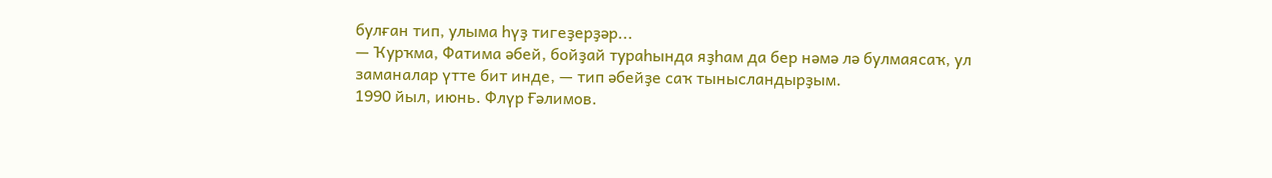булған тип, улыма һүҙ тигеҙерҙәр...
— Ҡурҡма, Фатима әбей, бойҙай тураһында яҙһам да бер нәмә лә булмаясаҡ, ул заманалар үтте бит инде, — тип әбейҙе саҡ тынысландырҙым.
1990 йыл, июнь. Флүр Ғәлимов.